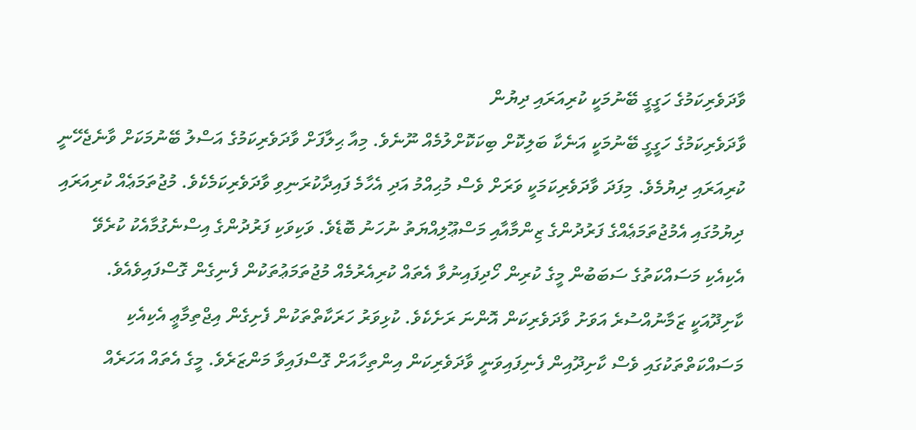ވާދަވެރިކަމުގެ ހަގީގީ ބޭނުމަކީ ކުރިއަރައި ދިޔުން
ވާދަވެރިކަމުގެ ހަގީގީ ބޭނުމަކީ އަނެކާ ބަލިކޮށް ބިކަކޮށްލުމެއް ނޫނެވެ. މިއާ ޙިލާފަށް ވާދަވެރިކަމުގެ އަސްލު ބޭނުމަކަށް ވާނެޖެހޭނީ ކުރިއަރައި ދިޔުމެވެ. މިފަދަ ވާދަވެރިކަމަކީ ވަރަށް ވެސް މުޙިއްމު އަދި އެހާމެ ފައިދާކުރަނިވި ވާދަވެރިކަމެކެވެ. މުޖުތަމަޢެއް ކުރިއަރައި ދިޔުމުގައި އެމުޖުތަމަޢެއްގެ ފަރުދުންގެ ޒިންމާއާއި މަސްޢޫލިއްޔަތު ނުހަނު ބޮޑެވެ. ވަކިވަކި ފަރުދުންގެ އިސްނެގުމާއެކު ކުރެވޭ އެކިއެކި މަސައްކަތުގެ ސަބަބުން މީގެ ކުރިން ހޯދިފައިނުވާ އެތައް ކުރިއެރުމެއް މުޖުތަމަޢުތަކުން ފެނިގެން ގޮސްފައިވެއެވެ.
ކާށިދޫއަކީ ޒަމާނުއްސުރެ އަވަށު ވާދަވެރިކަން އޮންނަ ރަށެކެވެ. ކުޅިވަރު ހަރަކާތްތަކުން ފެށިގެން އިޖްތިމާޢީ އެކިއެކި މަސައްކަތްތަކުގައި ވެސް ކާށިދޫއިން ފެނިފައިވަނީ ވާދަވެރިކަން އިންތިހާއަށް ގޮސްފައިވާ މަންޒަރެވެ. މީގެ އެތައް އަހަރެއް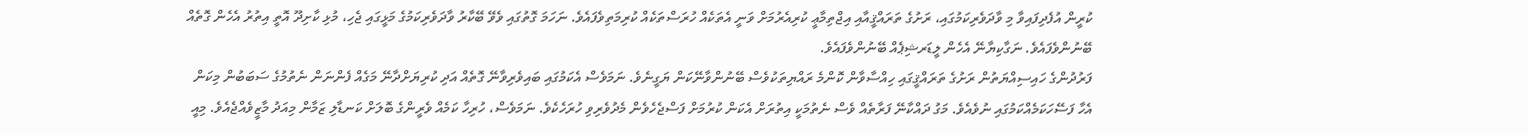ކުރީން އުފެދިފައިވާ މި ވާދަވެރިކަމުގައި، ރަށުގެ ތަރައްޤީއާއި އިޖްތިމާޢީ ކުރިއެރުމަށް ވަނީ އެތަކެއް ހުރަސްތަކެއް ކުރިމަތިވެފައެވެ. ނަހަމަ ގޮތުގައި ވެވޭ ބޭކާރު ވާދަވެރިކަމުގެ މަޅީގައި ޖެހި، މުޅި ކާށިދޫ އޮތީ އިތުރު އެހެން ގޮތެއް ބޭނުންވެފައެވެ. ނަގާކިޔާނޭ އެހެން ލީޑަރޝިޕެއް ބޭނުންވެފައެވެ.
ފަރުދުންގެ ހައިސިއްޔަތުން ރަށުގެ ތަރައްޤީގައި ހިއްސާވާން ކޮންމެ ރައްޔިތަކުވެސް ބޭނުންވާނޭކަން ޔަގީނެވެ. ނަމަވެސް އެކަމުގައި ބައިވެރިވާނޭ ގޮތެއް އަދި ކުރިޔަށްދާނޭ މަގެއް ފެންނަން ނެތުމުގެ ސަބަބުން މިކަން އެހާ ފަސޭހަކަމެއްކަމުގައި ނުވެއެވެ. މަގު ދައްކާނޭ ފަރާތެއް ވެސް ނެތުމަކީ އިތުރަށް އެކަން ކުރުމަށް ފަސްޖެހެވެން މެދުވެރިވި ހުރަހެކެވެ. ނަމަވެސް، ހުރިހާ ކަމެއް ވެރީންގެ ބޮލަށް ކަނޑާލި ޒަމާން މިއަދު މާޒީވެއްޖެއެވެ. މިއީ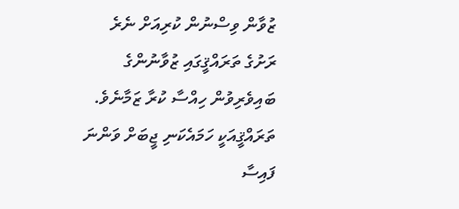ޒުވާން ވިސްނުން ކުރިއަށް ނެރެ ރަށުގެ ތަރައްޤީގައި ޒުވާނުންގެ ބައިވެރިވުން ހިއްސާ ކުރާ ޒަމާނެވެ.
ތަރައްޤީއަކީ ހަމައެކަނި ޖީބަށް ވަންނަ ފައިސާ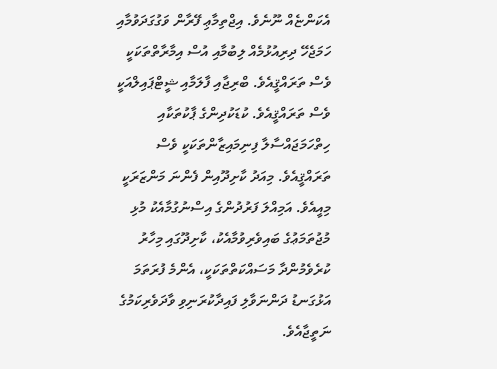އެކަންޏެއް ނޫނެވެ. އިޖްތިމާޢި ފޭރާން ވަގުގަދަވުމާއި ހަމަޖެހޭ ދިރިއުޅުމެއް ލިބުމާއި އުސް އިމާރާތްތަކަކީ ވެސް ތަރައްޤީއެވެ. ބްރިޖާއި ފާލަމާއި ޝީޓްޕައިލްއަކީ ވެސް ތަރައްޤީއެވެ. ކުޑަކުދިންގެ ޕާކުތަކާއި ހިތްހަމަޖައްސާލާ ފިނިމައިޒާންތަކަކީ ވެސް ތަރައްޤީއެވެ. މިއަދު ކާށިދޫއިން ފެންނަ މަންޒަރަކީ މިއީއެވެ. އަމިއްލަ ފަރުދުންގެ އިސްނުގުމާއެކު މުޅި މުޖުތަމަޢުގެ ބައިވެރިވުމާއެކު، ކާށިދޫގައި މިހާރު ކުރެވެމުންދާ މަސައްކަތްތަކަކީ، އެންމެ ފުރަތަމަ އަޅުގަނޑު ދަންނަވާލި ފައިދާކުރަނިވި ވާދަވެރިކަމުގެ ނަތީޖާއެވެ.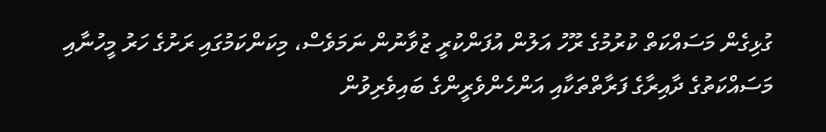ގުޅިގެން މަސައްކަތް ކުރުމުގެ ރޫހު އަލުން އުފަންކުރީ ޒުވާނުން ނަމަވެސް، މިކަންކަމުގައި ރަށުގެ ހަރު މީހުނާއި މަސައްކަތުގެ ދާއިރާގެ ފަރާތްތަކާއި އަންހެންވެރީންގެ ބައިވެރިވުން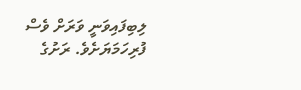ލިބިފައިވަނީ ވަރަށް ވެސް ފުރިހަމަޔަށެވެ. ރަށުގެ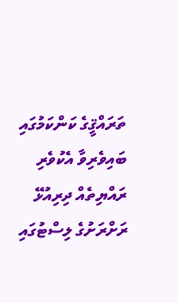ތަރައްޤީގެ ކަންކަމުގައި ބައިވެރިވާ އެކުވެރި ރައްޔިތެއް ދިރިއުޅޭ ރަށްރަށުގެ ލިސްޓުގައި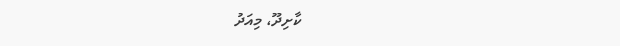ކާށިދޫ، މިއަދު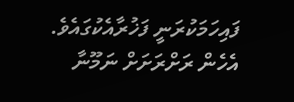ފައިހަމަކުރަނީ ފަޚުރާއެކުގައެވެ. އެހެން ރަށްރަށަށް ނަމޫނާ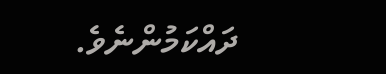ދައްކަމުންނެވެ.